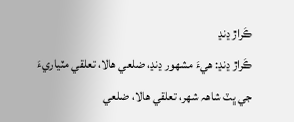ڪَراڙ ڍنڍ
ڪَراڙ ڍنڍ: هيءَ مشھور ڍنڍ، ضلعي هالا، تعلقي مٽياريءَ جي ڀٽ شاھہ شھر، تعلقي هالا، ضلعي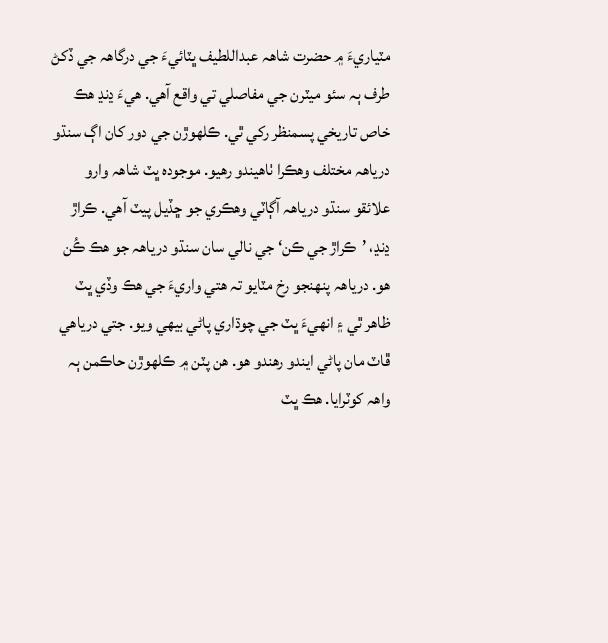مٽياريءَ ۾ حضرت شاھہ عبداللطيف ڀٽائيءَ جي درگاھہ جي ڏکڻ طرف ٻہ سئو ميٽرن جي مفاصلي تي واقع آهي. هيءَ ڍنڍ هڪ خاص تاريخي پسمنظر رکي ٿي. ڪلهوڙن جي دور کان اڳ سنڌو درياھہ مختلف وهڪرا ٺاهيندو رهيو. موجودہ ڀٽ شاھہ وارو علائقو سنڌو درياھہ آڳاٽي وهڪري جو ڇڏيل پيٽ آهي. ڪراڙ ڍنڍ، ’ڪراڙ جي ڪن‘ جي نالي سان سنڌو درياھہ جو هڪ ڪُن هو. درياھہ پنھنجو رخ مٽايو تہ هتي واريءَ جي هڪ وڏي ڀٽ ظاهر ٿي ۽ انهيءَ ڀٽ جي چوڌاري پاڻي بيھي ويو. جتي درياهي ڦاٽ مان پاڻي ايندو رهندو هو. هن پٽن ۾ ڪلهوڙن حاڪمن ٻہ واھہ کوٽرايا. هڪ ڀٽ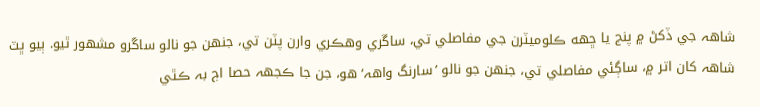شاھہ جي ڏکڻ ۾ پنج يا ڇھه ڪلوميٽرن جي مفاصلي تي، ساڱري وهڪري وارن پٽن تي، جنھن جو نالو ساڱرو مشھور ٿيو. ٻيو ڀٽ شاھہ کان اتر ۾، ساڳئي مفاصلي تي، جنھن جو نالو ’سارنگ واھہ‘ هو، جن جا ڪجهہ حصا اڄ بہ ڪٿي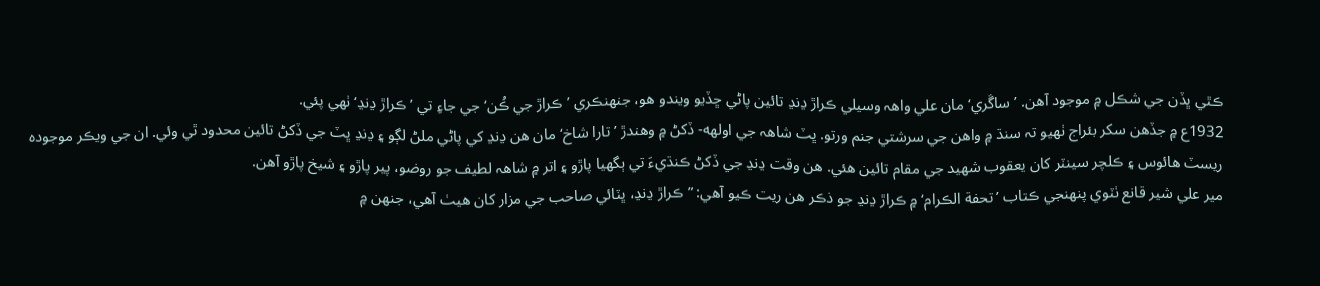ڪٿي ڀڏن جي شڪل ۾ موجود آهن. ’ساڱري‘ مان علي واھہ وسيلي ڪراڙ ڍنڍ تائين پاڻي ڇڏيو ويندو هو، جنھنڪري ’ڪراڙ جي ڪُن‘ جي جاءِ تي ’ڪراڙ ڍنڍ‘ ٺھي پئي.
1932ع ۾ جڏهن سکر بئراج ٺھيو تہ سنڌ ۾ واهن جي سرشتي جنم ورتو. ڀٽ شاھہ جي اولھه- ڏکڻ ۾ وهندڙ ’تارا شاخ‘ مان هن ڍنڍ کي پاڻي ملڻ لڳو ۽ ڍنڍ ڀٽ جي ڏکڻ تائين محدود ٿي وئي. ان جي ويڪر موجودہ ريسٽ هائوس ۽ ڪلچر سينٽر کان يعقوب شھيد جي مقام تائين هئي. هن وقت ڍنڍ جي ڏکڻ ڪنڌيءَ تي ٻگهيا پاڙو ۽ اتر ۾ شاھہ لطيف جو روضو، پير پاڙو ۽ شيخ پاڙو آهن.
مير علي شير قانع ٺٽوي پنھنجي ڪتاب ’تحفة الڪرام‘ ۾ ڪراڙ ڍنڍ جو ذڪر هن ريت ڪيو آهي: ”ڪراڙ ڍنڍ، ڀٽائي صاحب جي مزار کان هيٺ آهي، جنھن ۾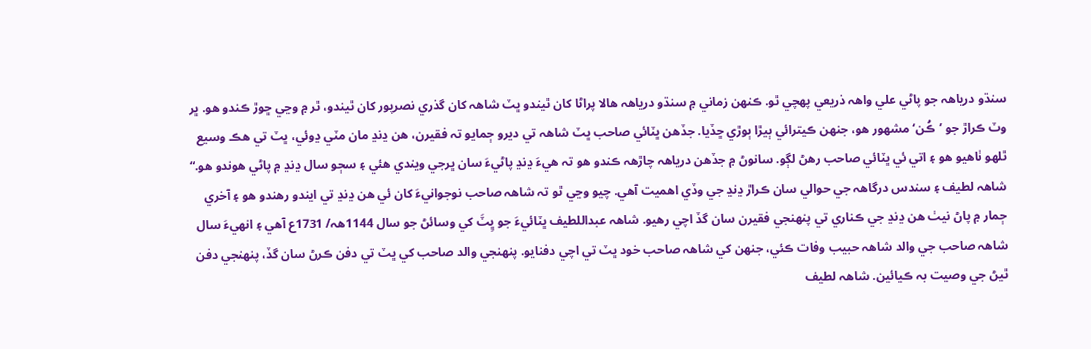سنڌو درياھہ جو پاڻي علي واھہ ذريعي پھچي ٿو. ڪنھن زماني ۾ سنڌو درياھہ هالا پراڻا کان ٿيندو ڀٽ شاھہ کان گذري نصرپور کان ٿيندو، ٿر ۾ وڃي ڇوڙ ڪندو هو. ڀر وٽ ڪراڙ جو ’ڪُن‘ مشھور هو، جنھن ڪيترائي ٻيڙا ٻوڙي ڇڏيا. جڏهن ڀٽائي صاحب ڀٽ شاھہ تي ديرو ڄمايو تہ فقيرن، هن ڍنڍ مان مٽي ڍوئي، ڀٽ تي هڪ وسيع ٿلهو ٺاهيو هو ۽ اتي ئي ڀٽائي صاحب رهڻ لڳو. سانوڻ ۾ جڏهن درياھہ چاڙھہ ڪندو هو تہ هيءَ ڍنڍ پاڻيءَ سان ڀرجي ويندي هئي ۽ سڄو سال ڍنڍ ۾ پاڻي هوندو هو.“
شاھہ لطيف ۽ سندس درگاھہ جي حوالي سان ڪراڙ ڍنڍ جي وڏي اهميت آهي. چيو وڃي ٿو تہ شاھہ صاحب نوجوانيءَ کان ئي هن ڍنڍ تي ايندو رهندو هو ۽ آخري ڄمار ۾ پاڻ نيٺ هن ڍنڍ جي ڪناري تي پنھنجي فقيرن سان گڏ اچي رهيو. شاھہ عبداللطيف ڀٽائيءَ جو ڀِٽَ کي وسائڻ جو سال 1144ھہ/ 1731ع آهي ۽ انهيءَ سال شاھہ صاحب جي والد شاھہ حبيب وفات ڪئي، جنھن کي شاھہ صاحب خود ڀٽ تي اچي دفنايو. پنھنجي والد صاحب کي ڀٽ تي دفن ڪرڻ سان گڏ، پنھنجي دفن ٿيڻ جي وصيت بہ ڪيائين. شاھہ لطيف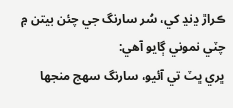ڪراڙ ڍنڍ کي، سُر سارنگ جي چئن بيتن ۾ چٽي نموني ڳايو آهي:
ڀري ڀٽ تي آئيو، سارنگ سھج منجها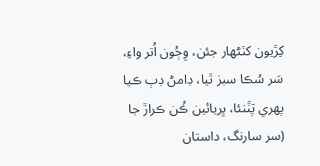کِڙيون کٽڻهار جئن، وِڄُون اُتر واءِ،
سَر سُڪا سبز ٿيا، ڊامڻ ڊٻ ڪيا
پھري پَٽَنئا، ڀريائين ڪُن ڪراڙ جا
(سر سارنگ، داستان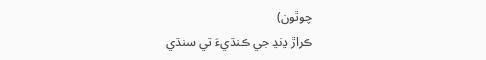چوٿون)
ڪراڙ ڍنڍ جي ڪنڌيءَ تي سنڌي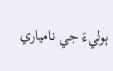ٻوليءَ جي نامياري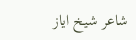شاعر شيخ اياز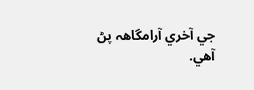جي آخري آرامگاھہ پڻ آهي.